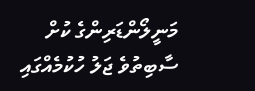މަނީލޯންޑަރިންގެ ކުށް ސާބިތުވެ ޖަލު ހުކުމެއްގައި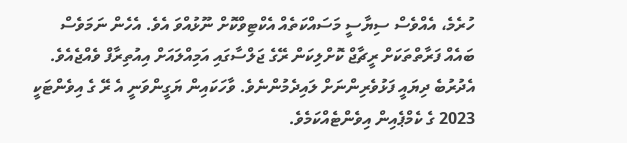ހުރެމެ، އެއްވެސް ސިޔާސީ މަސައްކަތެއް އެކްޓިވްކޮށް ނޫޅުއްވަ އެވެ. އެހެން ނަމަވެސް ބައެއް ފަރާތްތަކަށް ރީޗާޖް ކޮށްލިކަން ރޭގެ ޖަލްސާގައި އަމިއްލައަށް އިއުތިރާފް ވެއްޖެއެވެ. އެދުރުބެ ދިޔައީ ފަޅުވެރިންނަށް ލައިދެމުންނެވެ. ވާހަކައިން ޔަގީންވަނީ އެ ރޭ ގެ އިވެންޓަކީ 2023 ގެ ކެމްޕެއިން އިވެންޓެއްކަމެވެ.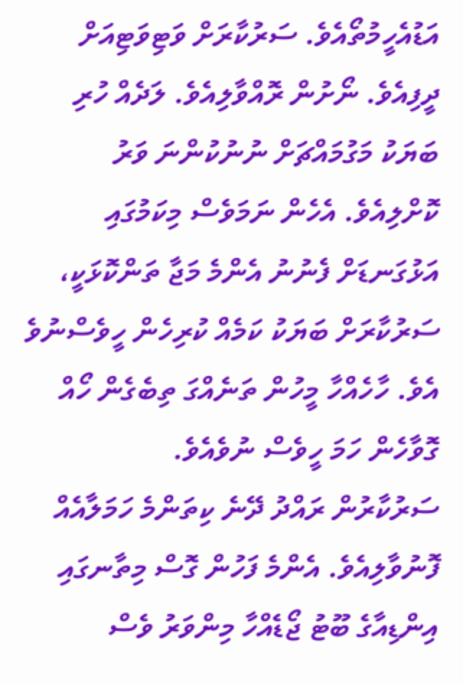އަޑުއެހީމުތޯއެވެ. ސަރުކާރަށް ވަޓިވަޓިއަށް ދީފިއެވެ. ނޯށުން ރޮއްވާލިއެވެ. ލަދެއް ހުރި ބަޔަކު މަގުމައްޗަށް ނުނުކުންނަ ވަރު ކޮށްލިއެވެ. އެހެން ނަމަވެސް މިކަމުގައި އަޅުގަނޑަށް ފެނުނު އެންމެ މަޖާ ތަންކޮޅަކީ، ސަރުކާރަށް ބަޔަކު ކަމެއް ކުރިހެން ހީވެސްނުވެ އެވެ. ހާހެއްހާ މީހުން ތަނެއްގަ ތިބެގެން ހޯއް ގޮވާހެން ހަމަ ހީވެސް ނުވެއެވެ.
ސަރުކާރުން ރައްދު ދޭނެ ކިތަންމެ ހަމަލާއެއް ފޮނުވާލިއެވެ. އެންމެ ފަހުން ގޮސް މިތާނގައި އިންޑިއާގެ ބޫޓު ޖޯޑެއްހާ މިންވަރު ވެސް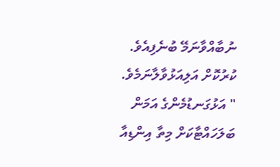ނުބާއްވާނަމޭ ބުނެފިއެވެ. ކުރުކޮށް އަލިއަޅުވާލާނަމެވެ.
" އަޅުގަނޑުމެންގެ އަމަން ބަލަހައްޓާކަށް މިތާ އިންޑިއާ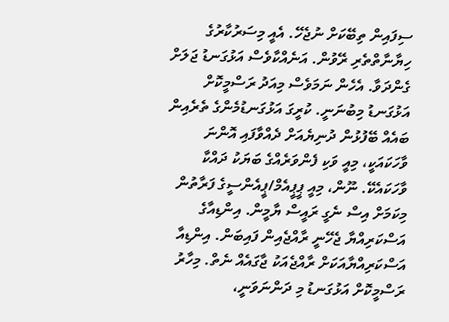ސިފައިން ތިބޭކަށް ނުޖެހޭ. އެއީ މިސަރުކާރުގެ ހިޔާނާތްތެރި ރޭވުން. އަނެއްކާވެސް އަޅުގަނޑު ޖަލަށް ގެންދަވާ. އެހެން ނަމަވެސް މިއަދު ރަސްމީކޮށް އަޅުގަނޑު މިބުނަނީ. ކުރީގަ އަޅުގަނޑުމެންގެ ތެރެއިން ބައެއް ބޭފުޅުން ދުނިޔެއަށް ދެއްވާފައި އޮންނަ ވާހަކައަކީ، މިއީ ވަކި ފެންވަރެއްގެ ބަޔަކު ދައްކާ ވާހަކައެކޭ. ނޫން، މިއީ ޕީޕީއެމް/ޕީއެންސީގެ ފަރާތުން މިކަމަށް އިސް ނެގީ ރައީސް ޔާމީން. އިންޑިއާގެ އަސްކަރިއްޔާ ޖެހޭނީ ރާއްޖެއިން ފައިބަން. އިންޑިއާ އަސްކަރިއްޔާއަކަށް ރާއްޖެއަކު ޖާގައެއް ނެތް. މިހާރު ރަސްމީކޮށް އަޅުގަނޑު މި ދަންނަވަނީ،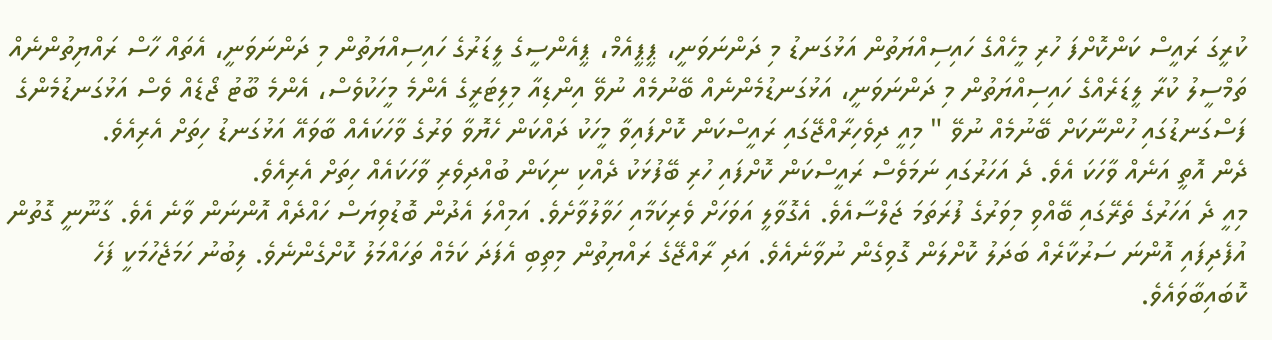ކުރީގަ ރައީސް ކަންކޮށްފަ ހުރި މީހެއްގެ ހައިސިއްޔަތުން އަޅުގަނޑު މި ދަންނަވަނީ، ޕީޕީއެމް، ޕީއެންސީގެ ލީޑަރުގެ ހައިސިއްޔަތުން މި ދަންނަވަނީ، އެތައް ހާސް ރައްޔިތުންނެއް ތަމްސީލު ކުރާ ލީޑަރެއްގެ ހައިސިއްޔަތުން މި ދަންނަވަނީ، އަޅުގަނޑުމެންނެއް ބޭނުމެއް ނުވޭ އިންޑިއާ މިލިޓަރީގެ އެންމެ މީހަކުވެސް، އެންމެ ބޫޓު ޖޯޑެއް ވެސް އަޅުގަނޑުމެންގެ ފަސްގަނޑުގައި ހުންނާކަށް ބޭނުމެއް ނުވޭ " މިއީ ދިވެހިރާއްޖޭގައި ރައީސްކަން ކޮށްފައިވާ މީހަކު ދައްކަން ހެޔޮވާ ވަރުގެ ވާހަކައެއް ބާވައޭ އަޅުގަނޑު ހިތަށް އެރިއެވެ.
ދެން އޮތީ އަނެއް ވާހަކަ އެވެ. ދެ އަހަރުގައި ނަމަވެސް ރައީސްކަން ކޮށްފައި ހުރި ބޭފުޅަކު ދެއްކި ނިކަން ބުއްދިވެރި ވާހަކައެއް ހިތަށް އެރިއެވެ.
މިއީ ދެ އަހަރުގެ ތެރޭގައި ބޭއްވި މިވަރުގެ ފުރަތަމަ ޖަލްސާއެވެ. އެގޮވާލީ އަވަހަށް ވެރިކަމާއި ހަވާލުވާށެވެ. އަމިއްލަ އެދުން ބޮޑުވިޔަސް ހައްދެއް އޮންނަން ވާނެ އެވެ. ގާނޫނީ ގޮތުން އުފެދިފައި އޮންނަ ސަރުކާރެއް ބަދަލު ކޮށްލަން ގޮވިގެން ނުވާނެއެވެ. އަދި ރާއްޖޭގެ ރައްޔިތުން މިތިބި އެފަދަ ކަމެއް ތަހައްމަލު ކޮށްގެންނެވެ. ލިބުނު ހަމަޖެހުމަކީ ފަހެ ކޮބައިބާވައެވެ.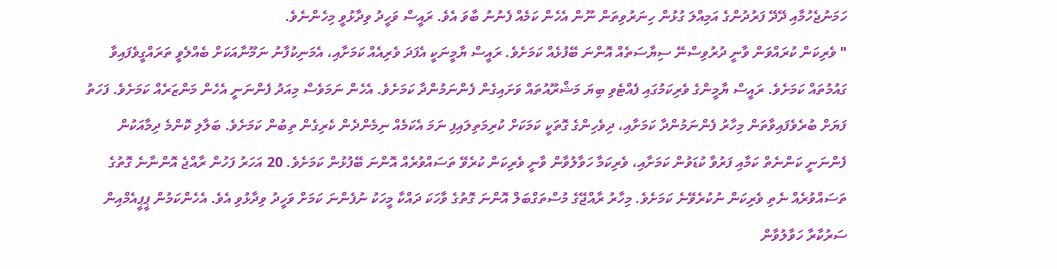ހަމަނުޖެހުމާއި ދޭދޭ ފަރުދުންގެ އަމިއްލަ ގުޅުން ހިނަރުވިތަން ނޫން އެހެން ކަމެއް ފެނުނު ބާވަ އެވެ. ރައީސް ވަހީދު ވިދާޅުވީ މިހެންނެވެ.
" ވެރިކަން ކުރައްވަން ވާނީ ދުރުވިސްނޭ ސިޔާސަތެއް އޮންނަ ބޭފުޅެއް ކަމަށެވެ. ރައީސް ޔާމީނަކީ އެފަދަ ވެރިއެއް ކަމަށާއި، އެމަނިކުފާނު ނަމޫނާއަކަށް ބެއްލެވީ ތަރައްގީވެފައިވާ ގައުމުތައް ކަމަށެވެ. ރައީސް ޔާމީންގެ ވެރިކަމުގައި ފެއްޓެވި ބިޔަ މަޝްރޫއުތައް ވަށައިގެން ފެންނަމުންދާ ކަމަށެވެ. އެހެން ނަމަވެސް މިއަދު ފެންނަނީ އެހެން މަންޒަރެއް ކަމަށެވެ. ފަހަތު ފަޔަށް ބުރެވެފައިވާތަން މިހާރު ފެންނަމުންދާ ކަމަށާއި، ދިވެހިންގެ ގޮތަކީ ކަމަކަށް ކުރިމަތިލައިފި ނަމަ އެކަމެއް ނިމެންދެން ކެރިގެން ތިބުން ކަމަށެވެ. ބަލާލި ކޮންމެ ދިމާއަކުން ފެންނަނީ ކަންނެތް ކަމާއި ފަރުވާ ކުޑަވުން ކަމަށާއި، ވެރިކަމާ ހަވާލުވާން ވާނީ ވެރިކަން ކުރެވޭ ތަސައްވުރެއް އޮންނަ ބޭފުޅުން ކަމަށެވެ. 20 އަހަރު ފަހުން ރާއްޖެ އޮންނާނެ ގޮތުގެ ތަސައްވުރެއް ނެތި ވެރިކަން ނުކުރެވޭނެ ކަމަށެވެ. މިހާރު ރާއްޖޭގެ މުސްތަގްބަލް އޮންނަ ގޮތުގެ ވާހަކަ ދައްކާ މީހަކު ނުފެންނަ ކަމަށް ވަހީދު ވިދާޅުވި އެވެ. އެހެންކަމުން ޕީޕީއެމްއިން ސަރުކާރާ ހަވާލުވާން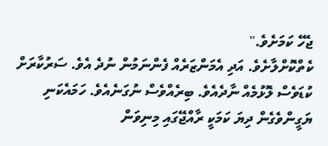ޖެހޭ ކަމަށެވެ."
ކެތްކޮށްލާށެވެ. އަދި އެމަންޒަރެއް ފެންނަމުން ނުދެ އެވެ. ސަރުކާރަށް ކުޑަވެސް ލޮޅުމެއް ނާދެއެވެ. ބިރެއްވެސް ނުގަނެއެވެ. ހަމައެކަނި ޔަގީންވެގެން ދިޔަ ކަމަކީ ރާއްޖޭގައި މިނިވަން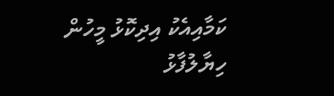ކަމާއިއެކު އިދިކޮޅު މީހުން ހިޔާލުފާޅު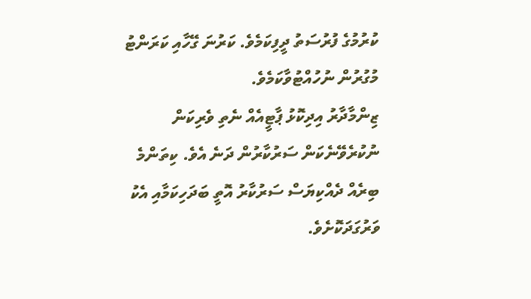ކުރުމުގެ ފުރުސަތު ދީފިކަމެވެ. ކަރުނަ ގޭހާއި ކަރަންޓު މުގުރުން ނުހުއްޓުވާކަމެވެ.
ޒިންމާދާރު އިދިކޮޅު ޕާޓީއެއް ނެތި ވެރިކަން ނުކުރެވޭނެކަން ސަރުކާރުން ދަނެ އެވެ. ކިތަންމެ ބިރެއް ދެއްކިޔަސް ސަރުކާރު އޮތީ ބަދަހިކަމާއި އެކު ވަރުގަދަކޮށެވެ.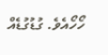ހޯހޯއެވެ. ގުޑުގުޑެއް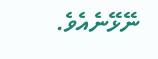ނޭޅޭނެއެވެ.